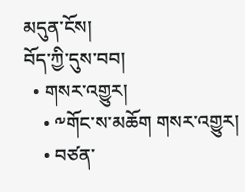མདུན་ངོས།
བོད་ཀྱི་དུས་བབ།
  • གསར་འགྱུར།
    • ༸གོང་ས་མཆོག གསར་འགྱུར།
    • བཙན་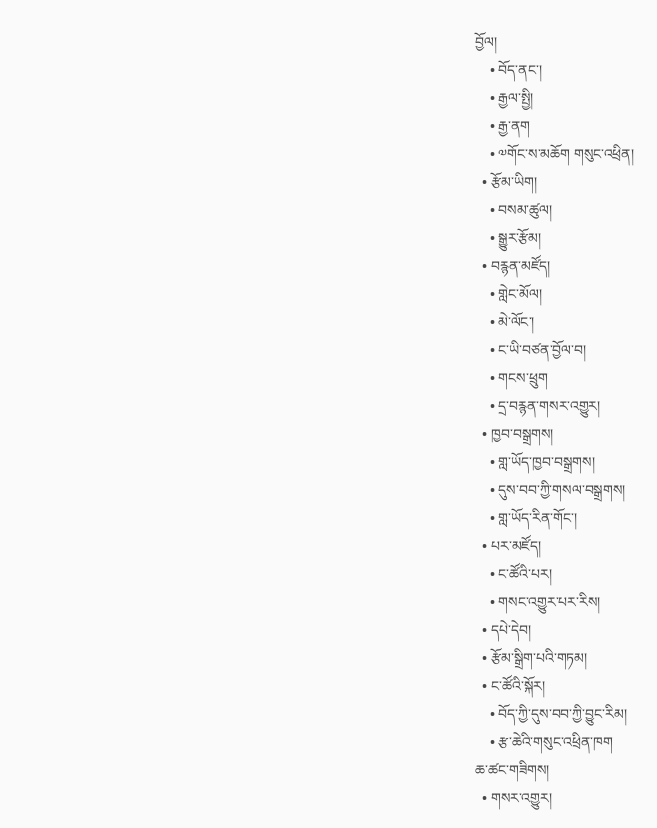བྱོལ།
    • བོད་ནང་།
    • རྒྱལ་སྤྱི།
    • རྒྱ་ནག
    • ༧གོང་ས་མཆོག གསུང་འཕྲིན།
  • རྩོམ་ཡིག།
    • བསམ་ཚུལ།
    • སྒྱུར་རྩོམ།
  • བརྙན་མཛོད།
    • གླེང་མོལ།
    • མེ་ལོང་།
    • ང་ཡི་བཙན་བྱོལ་བ།
    • གངས་ཕྲུག
    • དྲ་བརྙན་གསར་འགྱུར།
  • ཁྱབ་བསྒྲགས།
    • གླ་ཡོད་ཁྱབ་བསྒྲགས།
    • དུས་བབ་ཀྱི་གསལ་བསྒྲགས།
    • གླ་ཡོད་རིན་གོང་།
  • པར་མཛོད།
    • ང་ཚོའི་པར།
    • གསང་འགྱུར་པར་རིས།
  • དཔེ་དེབ།
  • རྩོམ་སྒྲིག་པའི་གཏམ།
  • ང་ཚོའི་སྐོར།
    • བོད་ཀྱི་དུས་བབ་ཀྱི་བྱུང་རིམ།
    • རྩ་ཆེའི་གསུང་འཕྲིན་ཁག
ཆ་ཚང་གཟིགས།
  • གསར་འགྱུར།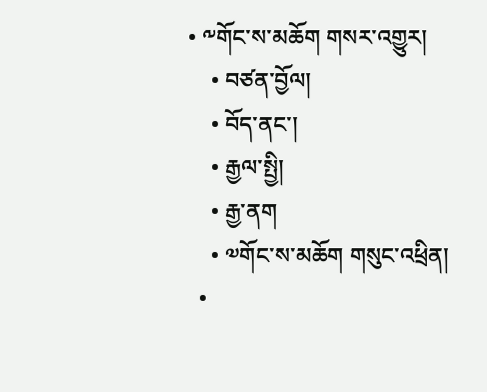• ༸གོང་ས་མཆོག གསར་འགྱུར།
    • བཙན་བྱོལ།
    • བོད་ནང་།
    • རྒྱལ་སྤྱི།
    • རྒྱ་ནག
    • ༧གོང་ས་མཆོག གསུང་འཕྲིན།
  •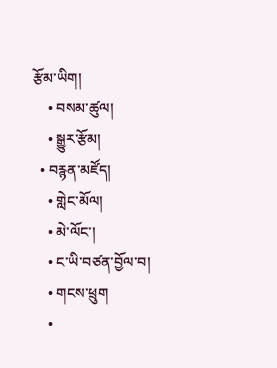རྩོམ་ཡིག།
    • བསམ་ཚུལ།
    • སྒྱུར་རྩོམ།
  • བརྙན་མཛོད།
    • གླེང་མོལ།
    • མེ་ལོང་།
    • ང་ཡི་བཙན་བྱོལ་བ།
    • གངས་ཕྲུག
    •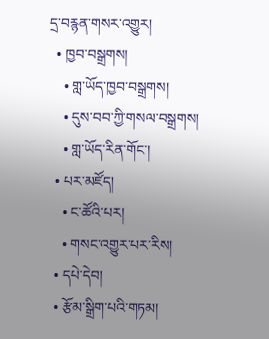དྲ་བརྙན་གསར་འགྱུར།
  • ཁྱབ་བསྒྲགས།
    • གླ་ཡོད་ཁྱབ་བསྒྲགས།
    • དུས་བབ་ཀྱི་གསལ་བསྒྲགས།
    • གླ་ཡོད་རིན་གོང་།
  • པར་མཛོད།
    • ང་ཚོའི་པར།
    • གསང་འགྱུར་པར་རིས།
  • དཔེ་དེབ།
  • རྩོམ་སྒྲིག་པའི་གཏམ།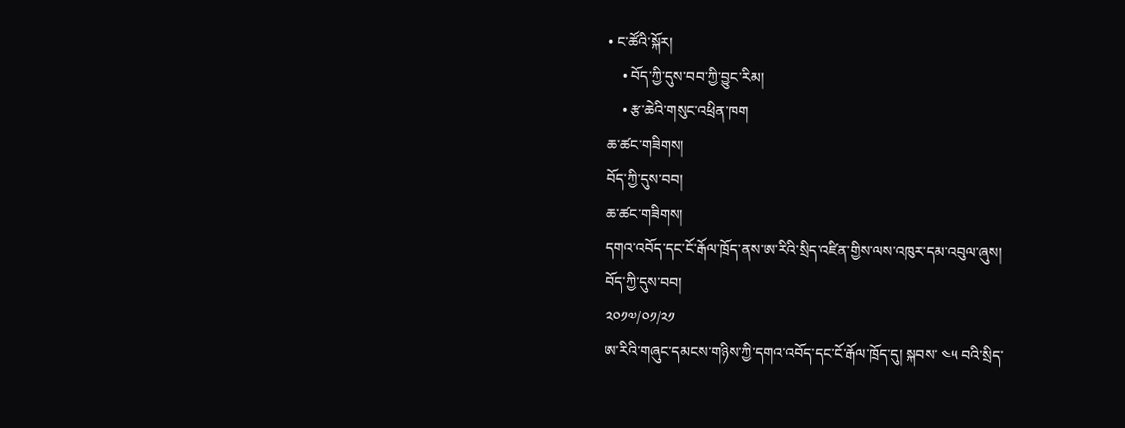• ང་ཚོའི་སྐོར།
    • བོད་ཀྱི་དུས་བབ་ཀྱི་བྱུང་རིམ།
    • རྩ་ཆེའི་གསུང་འཕྲིན་ཁག
ཆ་ཚང་གཟིགས།
བོད་ཀྱི་དུས་བབ།
ཆ་ཚང་གཟིགས།
དགའ་འབོད་དང་ངོ་རྒོལ་ཁྲོད་ནས་ཨ་རིའི་སྲིད་འཛིན་གྱིས་ལས་འཁུར་དམ་འབུལ་ཞུས།
བོད་ཀྱི་དུས་བབ།
༢༠༡༧/༠༡/༢༡
ཨ་རིའི་གཞུང་དམངས་གཉིས་ཀྱི་དགའ་འབོད་དང་ངོ་རྒོལ་ཁྲོད་དུ། སྐབས་ ༤༥ བའི་སྲིད་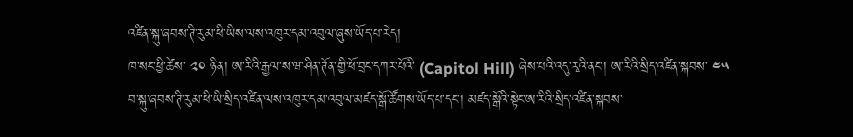འཛིན་སྐུ་ཞབས་ཊི་རུམ་ཕི་ཡིས་ལས་འཁུར་དམ་འབུལ་ཞུས་ཡོད་པ་རེད།
ཁ་སང་ཕྱི་ཚེས་ ༢༠ ཉིན། ཨ་རིའི་རྒྱལ་ས་ཝ་ཤིན་ཊོན་གྱི་ཕོ་བྲང་དཀར་པོའི་ (Capitol Hill) ཞེས་པའི་འདུ་རྭའི་ནང་། ཨ་རིའི་སྲིད་འཛིན་སྐབས་ ༤༥ བ་སྐུ་ཞབས་ཊི་རུམ་ཕི་ཡི་སྲིད་འཛིན་ལས་འཁུར་དམ་འབུལ་མཛད་སྒོ་ཚོགས་ཡོད་པ་དང་། མཛད་སྒོའི་སྟེང་ཨ་རིའི་སྲིད་འཛིན་སྐབས་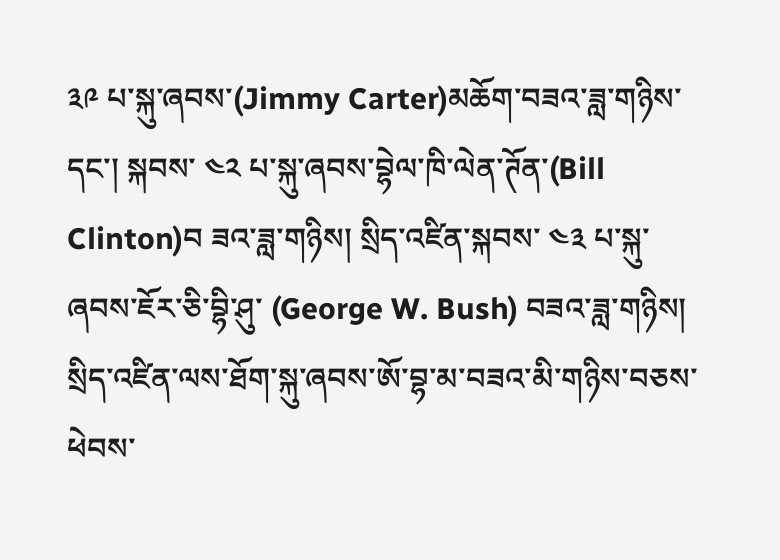༣༩ པ་སྐུ་ཞབས་(Jimmy Carter)མཆོག་བཟའ་ཟླ་གཉིས་དང་། སྐབས་ ༤༢ པ་སྐུ་ཞབས་བྷེལ་ཁི་ལེན་ཊོན་(Bill Clinton)བ ཟའ་ཟླ་གཉིས། སྲིད་འཛིན་སྐབས་ ༤༣ པ་སྐུ་ཞབས་ཇོར་ཅི་བྷི་ཤུ་ (George W. Bush) བཟའ་ཟླ་གཉིས། སྲིད་འཛིན་ལས་ཐོག་སྐུ་ཞབས་ཨོ་བྷ་མ་བཟའ་མི་གཉིས་བཅས་ཕེབས་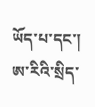ཡོད་པ་དང་། ཨ་རིའི་སྲིད་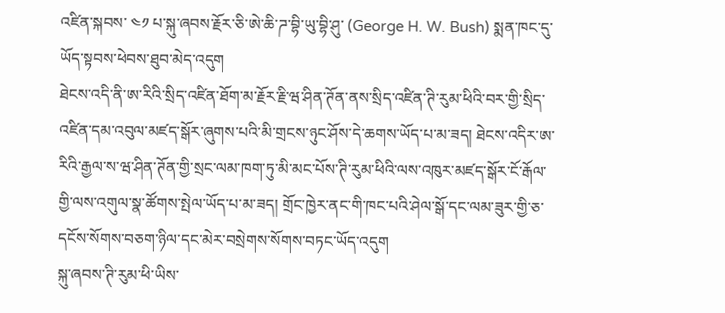འཛིན་སྐབས་ ༤༡ པ་སྐུ་ཞབས་རྗོར་ཅི་ཨེ་ཆི་ཌ་བྷི་ཡུ་བྷི་ཤུ་ (George H. W. Bush) སྨན་ཁང་དུ་ཡོད་སྟབས་ཕེབས་ཐུབ་མེད་འདུག
ཐེངས་འདི་ནི་ཨ་རིའི་སྲིད་འཛིན་ཐོག་མ་རྗོར་རྗི་ཝ་ཤིན་ཊོན་ནས་སྲིད་འཛིན་ཊི་རུམ་ཕིའི་བར་གྱི་སྲིད་འཛིན་དམ་འབུལ་མཛད་སྒོར་ཞུགས་པའི་མི་གྲངས་ཉུང་ཤོས་དེ་ཆགས་ཡོད་པ་མ་ཟད། ཐེངས་འདིར་ཨ་རིའི་རྒྱལ་ས་ཝ་ཤིན་ཊོན་གྱི་སྲང་ལམ་ཁག་ཏུ་མི་མང་པོས་ཊི་རུམ་ཕིའི་ལས་འཁུར་མཛད་སྒོར་ངོ་རྒོལ་གྱི་ལས་འགུལ་སྣ་ཚོགས་སྤེལ་ཡོད་པ་མ་ཟད། གྲོང་ཁྱེར་ནང་གི་ཁང་པའི་ཤེལ་སྒོ་དང་ལམ་ཟུར་གྱི་ཅ་དངོས་སོགས་བཅག་ཉིལ་དང་མེར་བསྲེགས་སོགས་བཏང་ཡོད་འདུག
སྐུ་ཞབས་ཊི་རུམ་ཕི་ཡིས་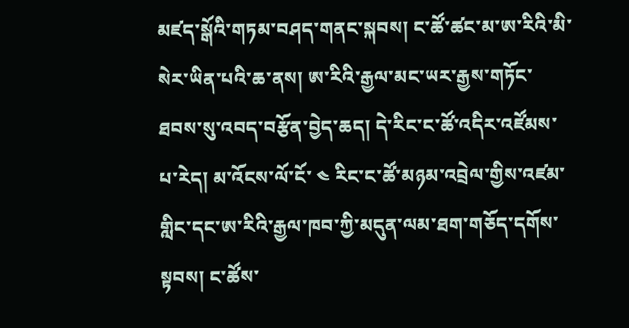མཛད་སྒོའི་གཏམ་བཤད་གནང་སྐབས། ང་ཚོ་ཚང་མ་ཨ་རིའི་མི་སེར་ཡིན་པའི་ཆ་ནས། ཨ་རིའི་རྒྱལ་མང་ཡར་རྒྱས་གཏོང་ཐབས་སུ་འབད་བརྩོན་བྱེད་ཆད། དེ་རིང་ང་ཚོ་འདིར་འཛོམས་པ་རེད། མ་འོངས་ལོ་ངོ་ ༤ རིང་ང་ཚོ་མཉམ་འབྲེལ་གྱིས་འཛམ་གླིང་དང་ཨ་རིའི་རྒྱལ་ཁབ་ཀྱི་མདུན་ལམ་ཐག་གཅོད་དགོས་སྟབས། ང་ཚོས་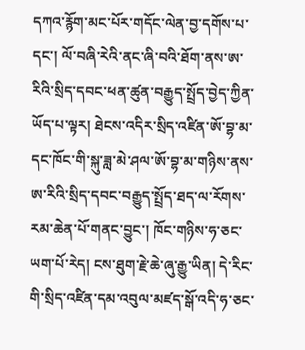དཀའ་རྙོག་མང་པོར་གདོང་ལེན་བྱ་དགོས་པ་དང་། ལོ་བཞི་རེའི་ནང་ཞི་བའི་ཐོག་ནས་ཨ་རིའི་སྲིད་དབང་ཕན་ཚུན་བརྒྱུད་སྤྲོད་བྱེད་ཀྱིན་ཡོད་པ་ལྟར། ཐེངས་འདིར་སྲིད་འཛིན་ཨོ་བྷ་མ་དང་ཁོང་གི་སྐུ་ཟླ་མེ་ཤལ་ཨོ་བྷ་མ་གཉིས་ནས་ཨ་རིའི་སྲིད་དབང་བརྒྱུད་སྤྲོད་ཐད་ལ་རོགས་རམ་ཆེན་པོ་གནང་བྱུང་། ཁོང་གཉིས་ཧ་ཅང་ཡག་པོ་རེད། ངས་ཐུག་རྗེ་ཆེ་ཞུ་རྒྱུ་ཡིན། དེ་རིང་གི་སྲིད་འཛིན་དམ་འབུལ་མཛད་སྒོ་འདི་ཧ་ཅང་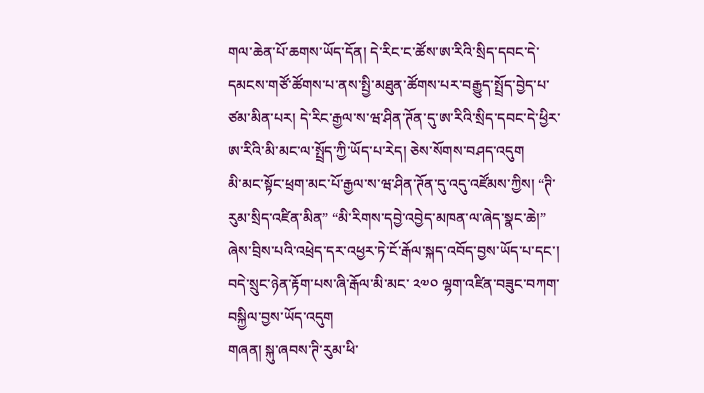གལ་ཆེན་པོ་ཆགས་ཡོད་དོན། དེ་རིང་ང་ཚོས་ཨ་རིའི་སྲིད་དབང་དེ་དམངས་གཙོ་ཚོགས་པ་ནས་སྤྱི་མཐུན་ཚོགས་པར་བརྒྱུད་སྤྲོད་བྱེད་པ་ཙམ་མིན་པར། དེ་རིང་རྒྱལ་ས་ཝ་ཤིན་ཊོན་དུ་ཨ་རིའི་སྲིད་དབང་དེ་ཕྱིར་ཨ་རིའི་མི་མང་ལ་སྤྲོད་ཀྱི་ཡོད་པ་རེད། ཅེས་སོགས་བཤད་འདུག
མི་མང་སྟོང་ཕྲག་མང་པོ་རྒྱལ་ས་ཝ་ཤིན་ཊོན་དུ་འདུ་འཛོམས་ཀྱིས། “ཊི་རུམ་སྲིད་འཛིན་མིན” “མི་རིགས་དབྱེ་འབྱེད་མཁན་ལ་ཞེད་སྣང་ཆེ།” ཞེས་བྲིས་པའི་འཕྲེད་དར་འཕྱར་ཏེ་ངོ་རྒོལ་སྐད་འབོད་བྱས་ཡོད་པ་དང་། བདེ་སྲུང་ཉེན་རྟོག་པས་ཞི་རྒོལ་མི་མང་ ༢༧༠ ལྷག་འཛིན་བཟུང་བཀག་བསྐྱིལ་བྱས་ཡོད་འདུག
གཞན། སྐུ་ཞབས་ཊི་རུམ་ཕི་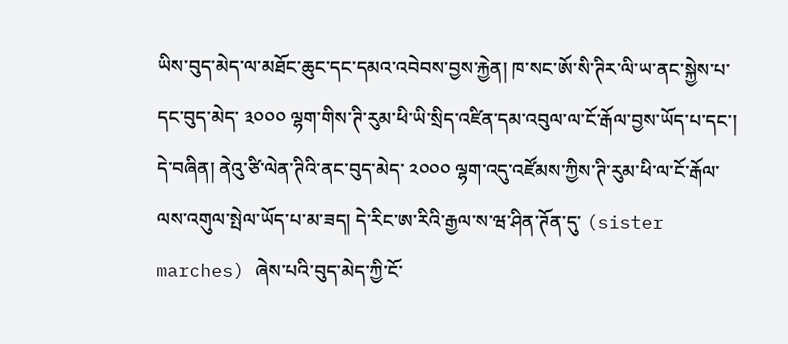ཡིས་བུད་མེད་ལ་མཐོང་ཆུང་དང་དམའ་འབེབས་བྱས་རྐྱེན། ཁ་སང་ཨོ་སི་ཊིར་ལི་ཡ་ནང་སྐྱེས་པ་དང་བུད་མེད་ ༣༠༠༠ ལྷག་གིས་ཊི་རུམ་ཕི་ཡི་སྲིད་འཛིན་དམ་འབུལ་ལ་ངོ་རྒོལ་བྱས་ཡོད་པ་དང་། དེ་བཞིན། ནེའུ་ཙི་ལེན་ཊིའི་ནང་བུད་མེད་ ༢༠༠༠ ལྷག་འདུ་འཛོམས་ཀྱིས་ཊི་རུམ་ཕི་ལ་ངོ་རྒོལ་ལས་འགུལ་སྤེལ་ཡོད་པ་མ་ཟད། དེ་རིང་ཨ་རིའི་རྒྱལ་ས་ཝ་ཤིན་ཊོན་དུ་ (sister marches) ཞེས་པའི་བུད་མེད་ཀྱི་ངོ་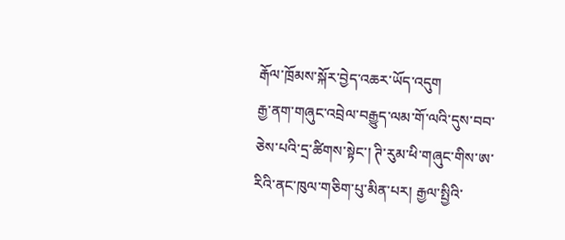རྒོལ་ཁྲོམས་སྐོར་བྱེད་འཆར་ཡོད་འདུག
རྒྱ་ནག་གཞུང་འབྲེལ་བརྒྱུད་ལམ་གོ་ལའི་དུས་བབ་ཅེས་པའི་དྲ་ཚིགས་སྟེང་། ཊི་རུམ་ཕི་གཞུང་གིས་ཨ་རིའི་ནང་ཁུལ་གཅིག་པུ་མིན་པར། རྒྱལ་སྤྱིའི་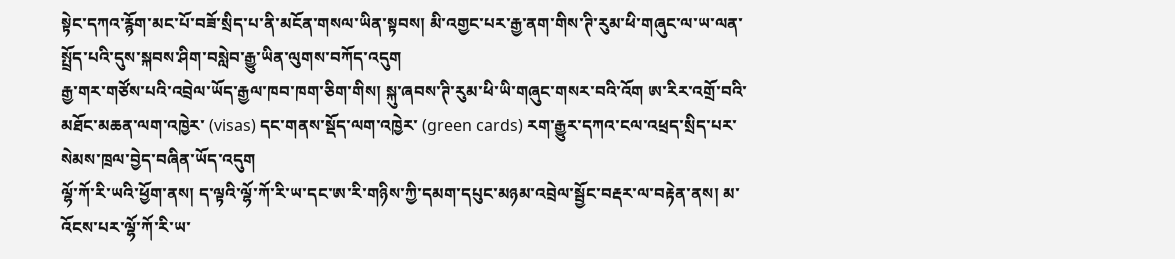སྟེང་དཀའ་རྙོག་མང་པོ་བཟོ་སྲིད་པ་ནི་མངོན་གསལ་ཡིན་སྟབས། མི་འགྱང་པར་རྒྱ་ནག་གིས་ཊི་རུམ་ཕི་གཞུང་ལ་ཡ་ལན་སྤྲོད་པའི་དུས་སྐབས་ཤིག་བསླེབ་རྒྱུ་ཡིན་ལུགས་བཀོད་འདུག
རྒྱ་གར་གཙོས་པའི་འབྲེལ་ཡོད་རྒྱལ་ཁབ་ཁག་ཅིག་གིས། སྐུ་ཞབས་ཊི་རུམ་ཕི་ཡི་གཞུང་གསར་བའི་འོག ཨ་རིར་འགྲོ་བའི་མཐོང་མཆན་ལག་འཁྱེར་ (visas) དང་གནས་སྡོད་ལག་འཁྱེར་ (green cards) རག་རྒྱུར་དཀའ་ངལ་འཕྲད་སྲིད་པར་སེམས་ཁྲལ་བྱེད་བཞིན་ཡོད་འདུག
ལྷོ་ཀོ་རི་ཡའི་ཕྱོག་ནས། ད་ལྟའི་ལྷོ་ཀོ་རི་ཡ་དང་ཨ་རི་གཉིས་ཀྱི་དམག་དཔུང་མཉམ་འབྲེལ་སྦྱོང་བརྡར་ལ་བརྟེན་ནས། མ་འོངས་པར་ལྷོ་ཀོ་རི་ཡ་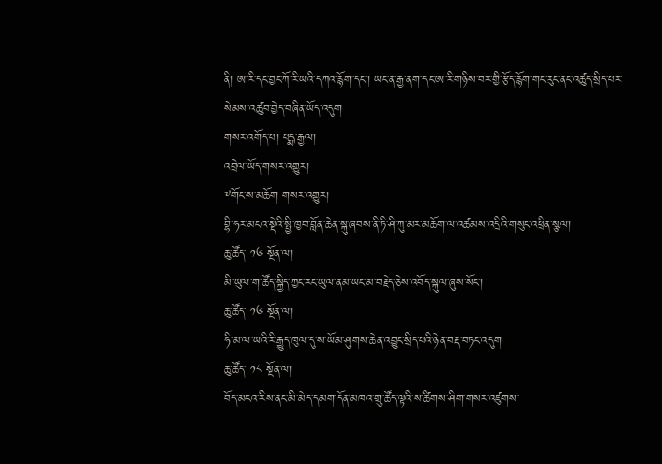ནི། ཨ་རི་དང་བྱང་ཀོ་རི་ཡའི་དཀའ་རྙོག་དང་། ཡང་ན་རྒྱ་ནག་དང་ཨ་རི་གཉིས་བར་གྱི་རྩོད་རྙོག་གང་རུང་ནང་འཚུད་སྲིད་པར་སེམས་འཚུབ་བྱེད་བཞིན་ཡོད་འདུག
གསར་འགོད་པ། པདྨ་རྒྱལ།
འབྲེལ་ཡོད་གསར་འགྱུར།
༸གོང་ས་མཆོག གསར་འགྱུར།
བྷི་ཧར་མངའ་སྡེའི་སྤྱི་ཁྱབ་བློན་ཆེན་སྐུ་ཞབས་ནི་ཏི་ཤི་ཀུ་མར་མཆོག་ལ་འཚམས་འདྲིའི་གསུང་འཕྲིན་སྩལ།
ཆུ་ཚོད་ ༡༦ སྔོན་ལ།
མི་ཡུལ་ག་ཚོད་སྐྱིད་ཀྱང་རང་ཡུལ་ནམ་ཡང་མ་བརྗེད་ཅེས་འབོད་སྐུལ་ཞུས་སོང་།
ཆུ་ཚོད་ ༡༦ སྔོན་ལ།
ཧི་མ་ལ་ཡའི་རི་རྒྱུད་ཁུལ་དུ་ས་ཡོམ་ཤུགས་ཆེན་འབྱུང་སྲིད་པའི་ཉེན་བརྡ་བཏང་འདུག
ཆུ་ཚོད་ ༡༨ སྔོན་ལ།
བོད་མངའ་རིས་ནང་མི་མེད་དམག་དོན་མཁའ་གྲུ་ཚོད་ལྟའི་ས་ཚིགས་ཤིག་གསར་འཛུགས་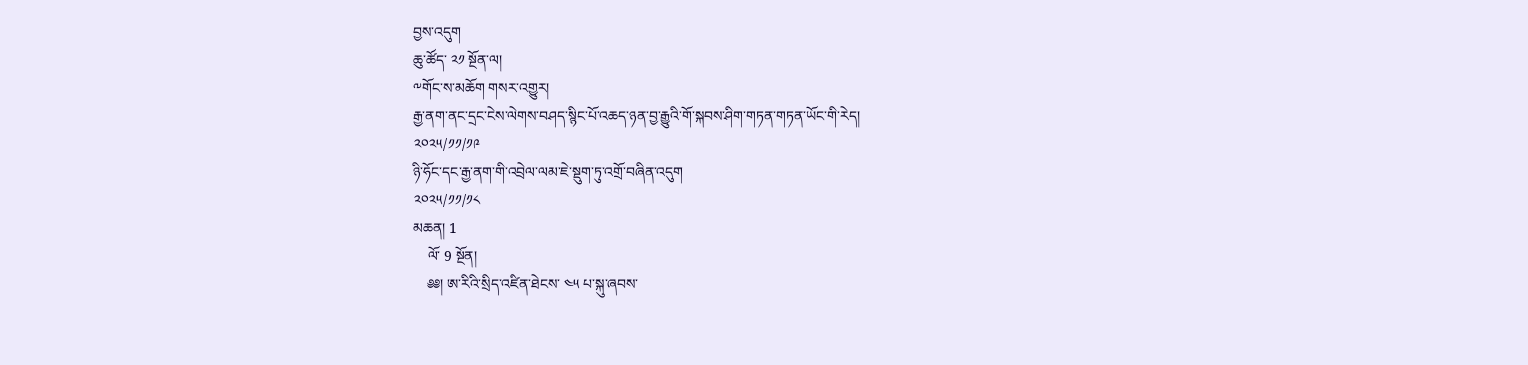བྱས་འདུག
ཆུ་ཚོད་ ༢༡ སྔོན་ལ།
༸གོང་ས་མཆོག གསར་འགྱུར།
རྒྱ་ནག་ནང་དྲང་ངེས་ལེགས་བཤད་སྙིང་པོ་འཆད་ཉན་བྱ་རྒྱུའི་གོ་སྐབས་ཤིག་གཏན་གཏན་ཡོང་གི་རེད།
༢༠༢༥/༡༡/༡༩
ཉི་ཧོང་དང་རྒྱ་ནག་གི་འབྲེལ་ལམ་ཇེ་སྡུག་ཏུ་འགྲོ་བཞིན་འདུག
༢༠༢༥/༡༡/༡༨
མཆན། 1
    ལོ་ 9 སྔོན།
    ༅༅། ཨ་རིའི་སྲིད་འཛིན་ཐེངས་ ༤༥ པ་སྐུ་ཞབས་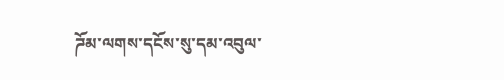ཌོམ་ལགས་དངོས་སུ་དམ་འབུལ་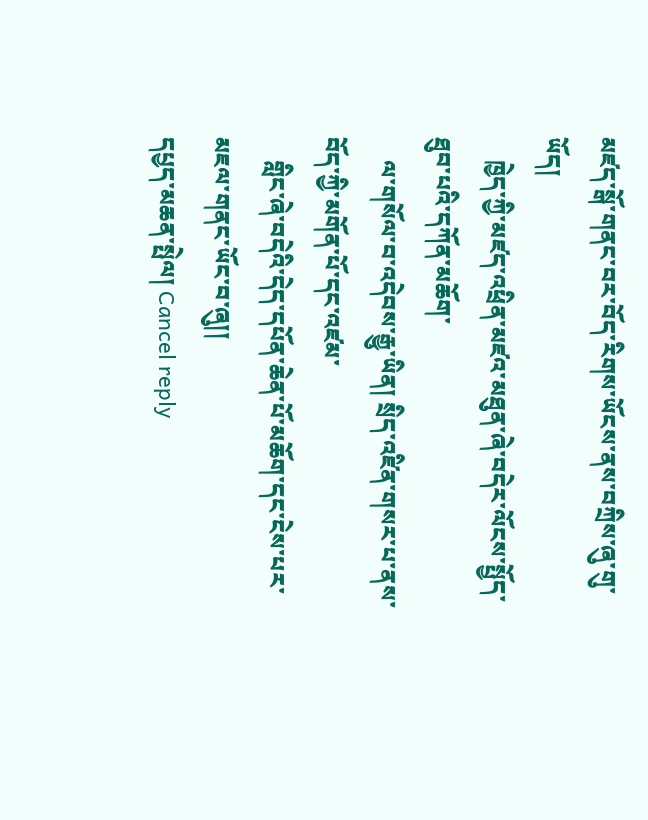མཛད་སྒོ་གནང་བར་བོད་རིགས་ཡོངས་ནས་བཀྲིས་ཞུ་གུ་ཡོད།
    ཁྱེད་ཀྱི་མཛད་འཕྲིན་མཛའ་མཐུན་ཞེ་བདེར་ལོངས་སྤྱོད་ཐུབ་པའི་དཀོན་མཆོག་
    ལ་གསོལ་བ་འདེབས་རྒྱུ་ཡིན། སྲིད་འཛིན་གསར་པ་ནས་བོད་ཀྱི་མགོན་པོ་དང་འཛམ་
    གླིང་ཞེ་བདེའི་དེད་དཔོན་ཆེན་པོ་མཆོག་དང་ངེས་པར་མཇལ་གནང་ཡོང་བ་ཞུ།།
དཔྱད་མཆན་སྤེལ། Cancel reply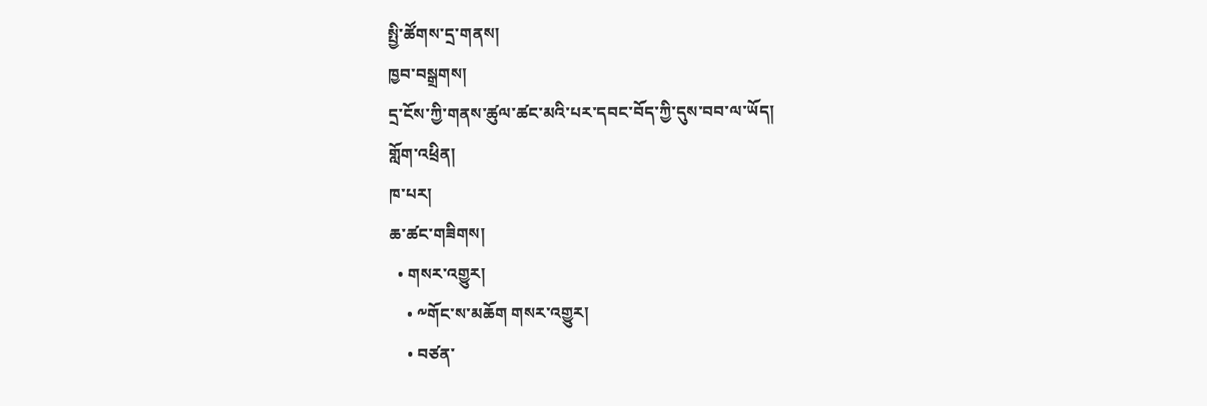སྤྱི་ཚོགས་དྲ་གནས།
ཁྱབ་བསྒྲགས།
དྲ་ངོས་ཀྱི་གནས་ཚུལ་ཚང་མའི་པར་དབང་བོད་ཀྱི་དུས་བབ་ལ་ཡོད།
གློག་འཕྲིན།
ཁ་པར།
ཆ་ཚང་གཟིགས།
  • གསར་འགྱུར།
    • ༸གོང་ས་མཆོག གསར་འགྱུར།
    • བཙན་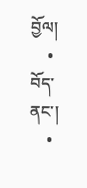བྱོལ།
    • བོད་ནང་།
    •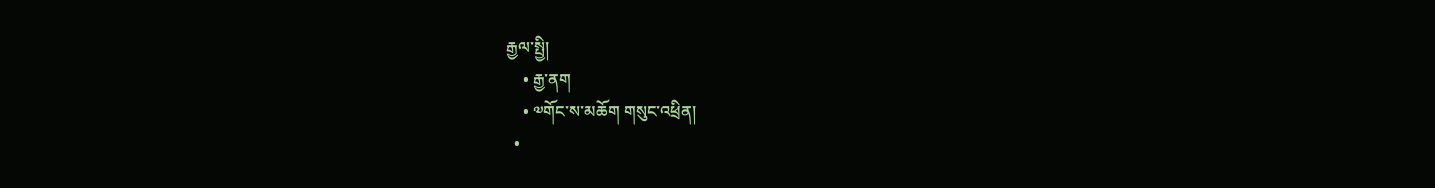རྒྱལ་སྤྱི།
    • རྒྱ་ནག
    • ༧གོང་ས་མཆོག གསུང་འཕྲིན།
  •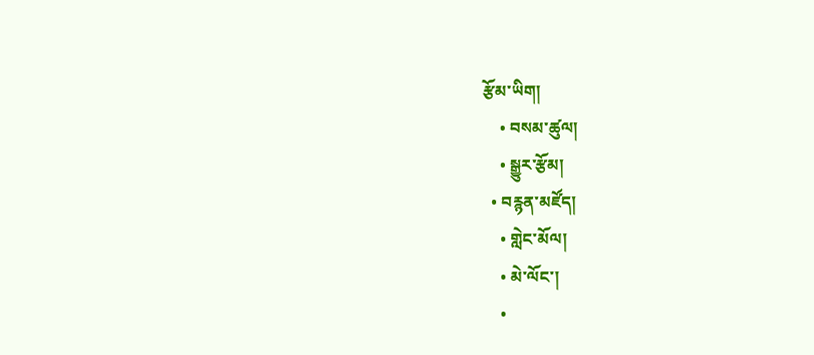རྩོམ་ཡིག།
    • བསམ་ཚུལ།
    • སྒྱུར་རྩོམ།
  • བརྙན་མཛོད།
    • གླེང་མོལ།
    • མེ་ལོང་།
    •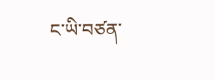ང་ཡི་བཙན་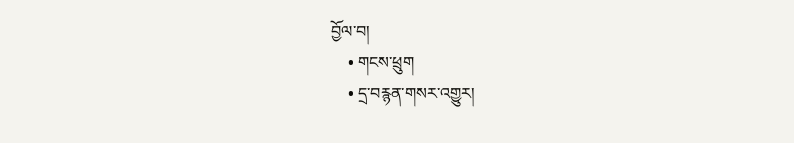བྱོལ་བ།
    • གངས་ཕྲུག
    • དྲ་བརྙན་གསར་འགྱུར།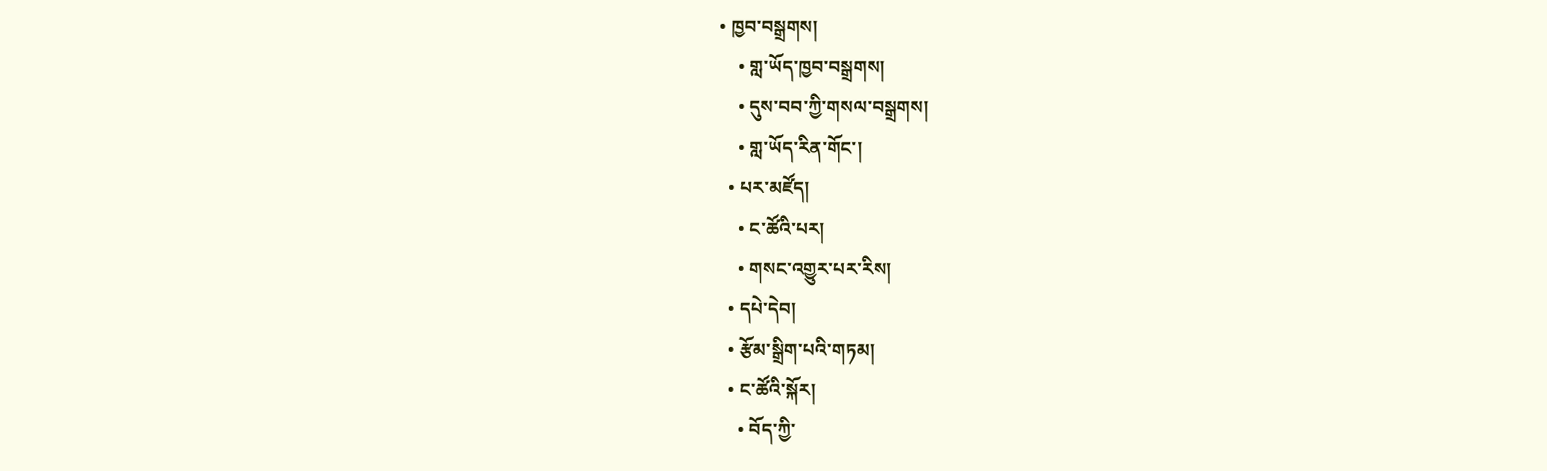• ཁྱབ་བསྒྲགས།
    • གླ་ཡོད་ཁྱབ་བསྒྲགས།
    • དུས་བབ་ཀྱི་གསལ་བསྒྲགས།
    • གླ་ཡོད་རིན་གོང་།
  • པར་མཛོད།
    • ང་ཚོའི་པར།
    • གསང་འགྱུར་པར་རིས།
  • དཔེ་དེབ།
  • རྩོམ་སྒྲིག་པའི་གཏམ།
  • ང་ཚོའི་སྐོར།
    • བོད་ཀྱི་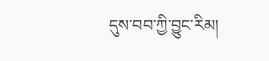དུས་བབ་ཀྱི་བྱུང་རིམ།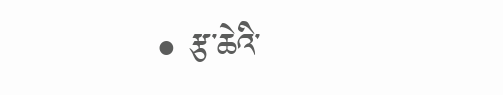• རྩ་ཆེའི་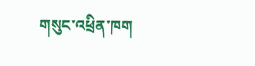གསུང་འཕྲིན་ཁག